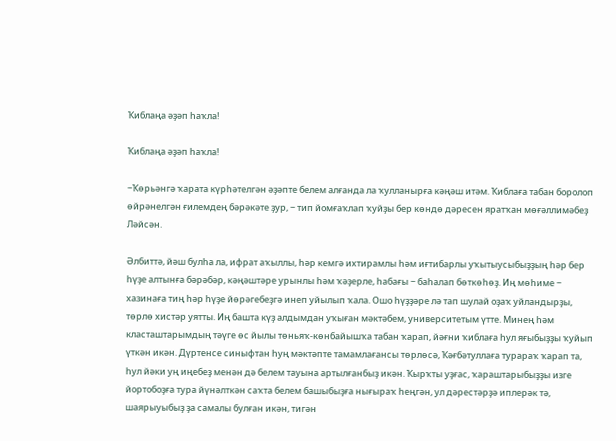Ҡиблаңа әҙәп һаҡла!

Ҡиблаңа әҙәп һаҡла!

−Ҡөрьәнгә ҡарата күрһәтелгән әҙәпте белем алғанда ла ҡулланырға кәңәш итәм. Ҡиблаға табан боролоп өйрәнелгән ғилемдең бәрәкәте ҙур, − тип йомғаҡлап ҡуйҙы бер көндө дәресен яратҡан мөғәллимәбеҙ Ләйсән.

Әлбиттә, йәш булһа ла, ифрат аҡыллы, һәр кемгә ихтирамлы һәм иғтибарлы уҡытыусыбыҙҙың һәр бер һүҙе алтынға бәрәбәр, кәңәштәре урынлы һәм ҡәҙерле, һабағы − баһалап бөткөһөҙ. Иң мөһиме − хазинаға тиң һәр һүҙе йөрәгебеҙгә инеп уйылып ҡала. Ошо һүҙҙәре лә тап шулай оҙаҡ уйландырҙы, төрлө хистәр уятты. Иң башта күҙ алдымдан уҡыған мәктәбем, университетым үтте. Минең һәм класташтарымдың тәүге өс йылы төньяҡ-көнбайышҡа табан ҡарап, йәғни ҡиблаға һул яғыбыҙҙы ҡуйып үткән икән. Дүртенсе синыфтан һуң мәктәпте тамамлағансы төрлөсә, Ҡәғбәтуллаға турараҡ ҡарап та, һул йәки уң иңебеҙ менән дә белем тауына артылғанбыҙ икән. Ҡырҡты уҙғас, ҡараштарыбыҙҙы изге йортобоҙға тура йүнәлткән саҡта белем башыбыҙға нығыраҡ һеңгән, ул дәрестәрҙә иплерәк тә, шаярыуыбыҙ ҙа самалы булған икән, тигән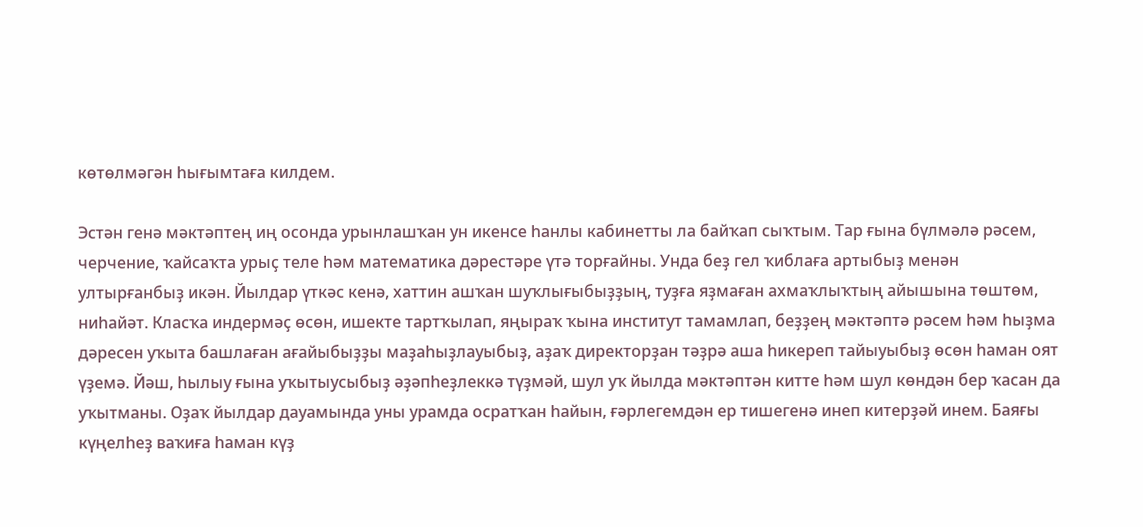көтөлмәгән һығымтаға килдем.

Эстән генә мәктәптең иң осонда урынлашҡан ун икенсе һанлы кабинетты ла байҡап сыҡтым. Тар ғына бүлмәлә рәсем, черчение, ҡайсаҡта урыҫ теле һәм математика дәрестәре үтә торғайны. Унда беҙ гел ҡиблаға артыбыҙ менән ултырғанбыҙ икән. Йылдар үткәс кенә, хаттин ашҡан шуҡлығыбыҙҙың, туҙға яҙмаған ахмаҡлыҡтың айышына төштөм, ниһайәт. Класҡа индермәҫ өсөн, ишекте тартҡылап, яңыраҡ ҡына институт тамамлап, беҙҙең мәктәптә рәсем һәм һыҙма дәресен уҡыта башлаған ағайыбыҙҙы маҙаһыҙлауыбыҙ, аҙаҡ директорҙан тәҙрә аша һикереп тайыуыбыҙ өсөн һаман оят үҙемә. Йәш, һылыу ғына уҡытыусыбыҙ әҙәпһеҙлеккә түҙмәй, шул уҡ йылда мәктәптән китте һәм шул көндән бер ҡасан да уҡытманы. Оҙаҡ йылдар дауамында уны урамда осратҡан һайын, ғәрлегемдән ер тишегенә инеп китерҙәй инем. Баяғы күңелһеҙ ваҡиға һаман күҙ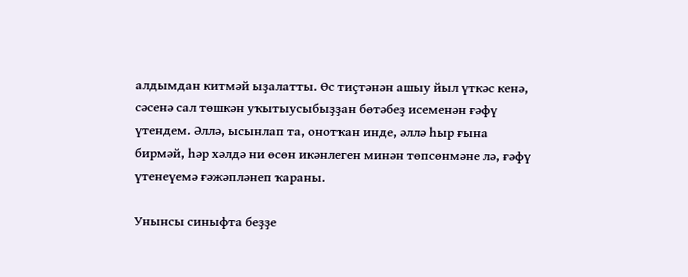алдымдан китмәй ыҙалатты. Өс тиҫтәнән ашыу йыл үткәс кенә, сәсенә сал төшкән уҡытыусыбыҙҙан бөтәбеҙ исеменән ғәфү үтендем. Әллә, ысынлап та, онотҡан инде, әллә һыр ғына бирмәй, һәр хәлдә ни өсөн икәнлеген минән төпсөнмәне лә, ғәфү үтенеүемә ғәжәпләнеп ҡараны.

Унынсы синыфта беҙҙе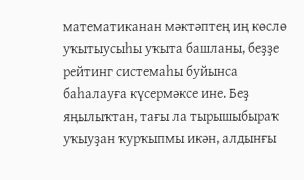математиканан мәктәптең иң көслө уҡытыусыһы уҡыта башланы, беҙҙе рейтинг системаһы буйынса баһалауға күсермәксе ине. Беҙ яңылыҡтан, тағы ла тырышыбыраҡ уҡыуҙан ҡурҡыпмы икән, алдынғы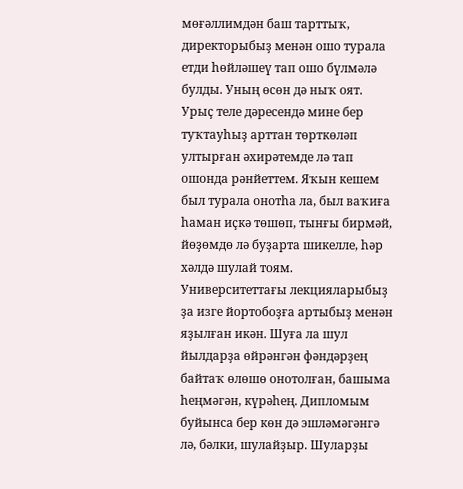мөғәллимдән баш тарттыҡ, директорыбыҙ менән ошо турала етди һөйләшеү тап ошо бүлмәлә булды. Уның өсөн дә ныҡ оят. Урыҫ теле дәресендә мине бер туҡтауһыҙ арттан төрткөләп ултырған әхирәтемде лә тап ошонда рәнйеттем. Яҡын кешем был турала онотһа ла, был ваҡиға һаман иҫкә төшөп, тынғы бирмәй, йөҙөмдө лә буҙарта шикелле, һәр хәлдә шулай тоям. Университеттағы лекцияларыбыҙ ҙа изге йортобоҙға артыбыҙ менән яҙылған икән. Шуға ла шул йылдарҙа өйрәнгән фәндәрҙең байтаҡ өлөшө онотолған, башыма һеңмәгән, күрәһең. Дипломым буйынса бер көн дә эшләмәгәнгә лә, бәлки, шулайҙыр. Шуларҙы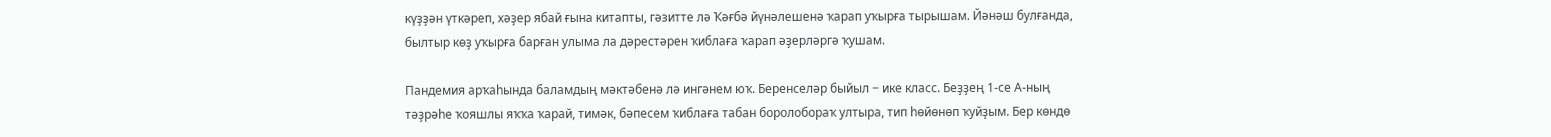күҙҙән үткәреп, хәҙер ябай ғына китапты, гәзитте лә Ҡәғбә йүнәлешенә ҡарап уҡырға тырышам. Йәнәш булғанда, былтыр көҙ уҡырға барған улыма ла дәрестәрен ҡиблаға ҡарап әҙерләргә ҡушам.

Пандемия арҡаһында баламдың мәктәбенә лә ингәнем юҡ. Беренселәр быйыл − ике класс. Беҙҙең 1-се А-ның тәҙрәһе ҡояшлы яҡҡа ҡарай, тимәк, бәпесем ҡиблаға табан боролобораҡ ултыра, тип һөйөнөп ҡуйҙым. Бер көндө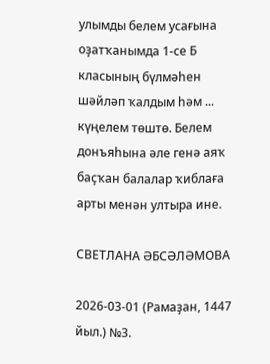улымды белем усағына оҙатҡанымда 1-се Б класының бүлмәһен шәйләп ҡалдым һәм ... күңелем төштө. Белем донъяһына әле генә аяҡ баҫҡан балалар ҡиблаға арты менән ултыра ине.

СВЕТЛАНА ӘБСӘЛӘМОВА

2026-03-01 (Рамаҙан, 1447 йыл.) №3.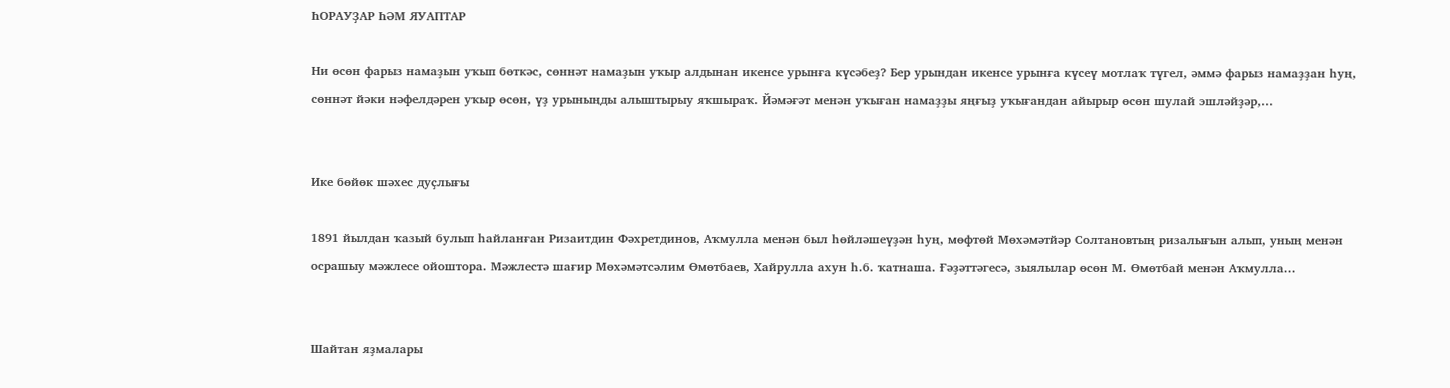ҺОРАУҘАР ҺӘМ ЯУАПТАР

Ни өсөн фарыз намаҙын уҡып бөткәс, сөннәт намаҙын уҡыр алдынан икенсе урынға күсәбеҙ? Бер урындан икенсе урынға күсеү мотлаҡ түгел, әммә фарыз намаҙҙан һуң, сөннәт йәки нәфелдәрен уҡыр өсөн, үҙ урыныңды алыштырыу яҡшыраҡ. Йәмәғәт менән уҡыған намаҙҙы яңғыҙ уҡығандан айырыр өсөн шулай эшләйҙәр,...


Ике бөйөк шәхес дуҫлығы

1891 йылдан ҡазый булып һайланған Ризаитдин Фәхретдинов, Аҡмулла менән был һөйләшеүҙән һуң, мөфтөй Мөхәмәтйәр Солтановтың ризалығын алып, уның менән осрашыу мәжлесе ойоштора. Мәжлестә шағир Мөхәмәтсәлим Өмөтбаев, Хайрулла ахун һ.б. ҡатнаша. Ғәҙәттәгесә, зыялылар өсөн М. Өмөтбай менән Аҡмулла...


Шайтан яҙмалары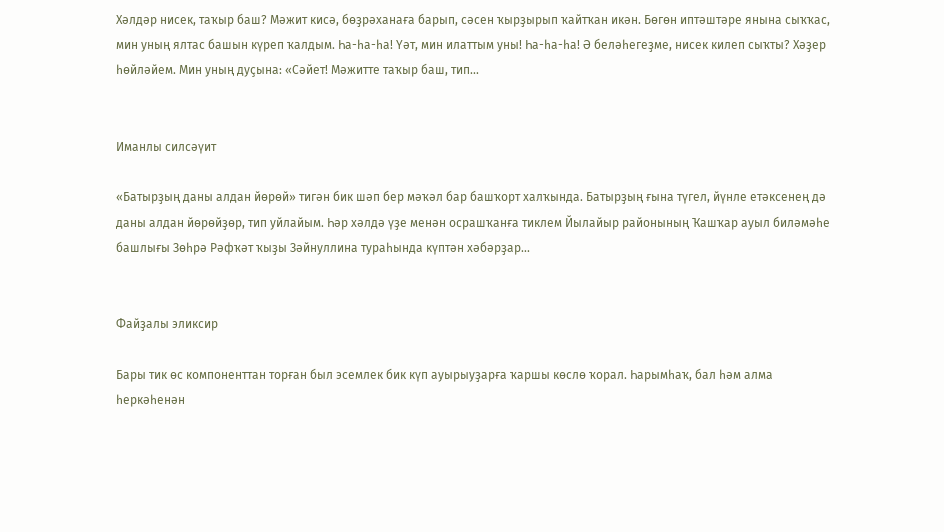Хәлдәр нисек, таҡыр баш? Мәжит кисә, бөҙрәханаға барып, сәсен ҡырҙырып ҡайтҡан икән. Бөгөн иптәштәре янына сыҡҡас, мин уның ялтас башын күреп ҡалдым. Һа-һа-һа! Үәт, мин илаттым уны! Һа-һа-һа! Ә беләһегеҙме, нисек килеп сыҡты? Хәҙер һөйләйем. Мин уның дуҫына: «Сәйет! Мәжитте таҡыр баш, тип...


Иманлы силсәүит

«Батырҙың даны алдан йөрөй» тигән бик шәп бер мәҡәл бар башҡорт халҡында. Батырҙың ғына түгел, йүнле етәксенең дә даны алдан йөрөйҙөр, тип уйлайым. Һәр хәлдә үҙе менән осрашҡанға тиклем Йылайыр районының Ҡашҡар ауыл биләмәһе башлығы Зөһрә Рәфҡәт ҡыҙы Зәйнуллина тураһында күптән хәбәрҙар...


Файҙалы эликсир

Бары тик өс компоненттан торған был эсемлек бик күп ауырыуҙарға ҡаршы көслө ҡорал. Һарымһаҡ, бал һәм алма һеркәһенән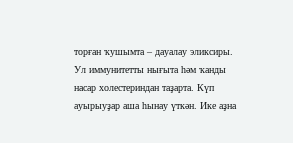торған ҡушымта – дауалау эликсиры. Ул иммунитетты нығыта һәм ҡанды насар холестериндан таҙарта. Күп ауырыуҙар аша һынау үткән. Ике аҙна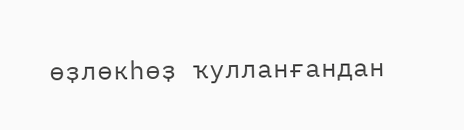өҙлөкһөҙ ҡулланғандан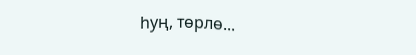һуң, төрлө...